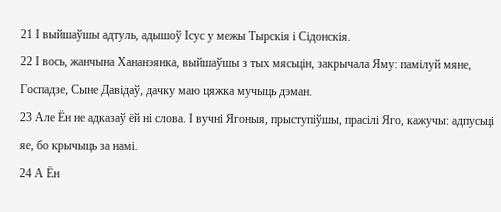21 І выйшаўшы адтуль, адышоў Ісус у межы Тырскія і Сідонскія.
22 І вось, жанчына Хананэянка, выйшаўшы з тых мясьцін, закрычала Яму: памілуй мяне, Госпадзе, Сыне Давідаў, дачку маю цяжка мучыць дэман.
23 Але Ён не адказаў ёй ні слова. І вучні Ягоныя, прыступіўшы, прасілі Яго, кажучы: адпусьці яе, бо крычыць за намі.
24 А Ён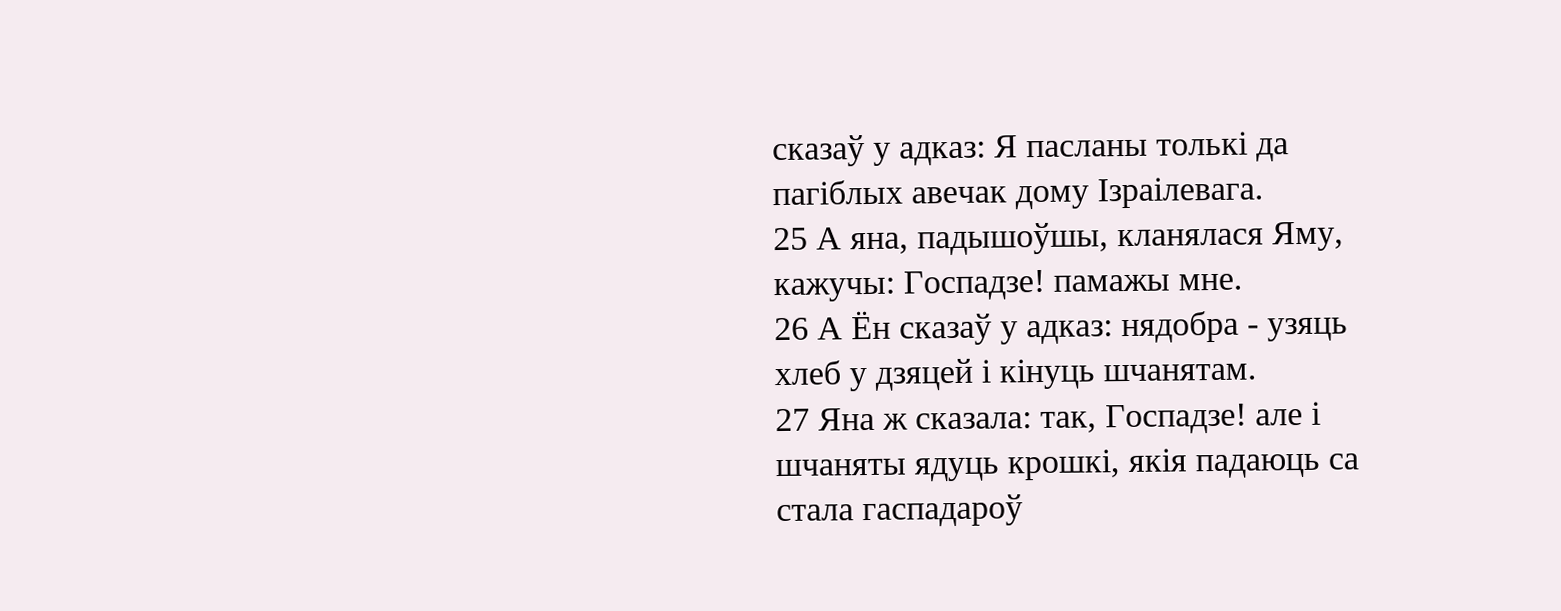сказаў у адказ: Я пасланы толькі да пагіблых авечак дому Ізраілевага.
25 А яна, падышоўшы, кланялася Яму, кажучы: Госпадзе! памажы мне.
26 А Ён сказаў у адказ: нядобра - узяць хлеб у дзяцей і кінуць шчанятам.
27 Яна ж сказала: так, Госпадзе! але і шчаняты ядуць крошкі, якія падаюць са стала гаспадароў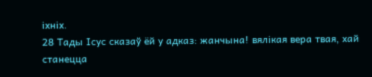іхніх.
28 Тады Ісус сказаў ёй у адказ: жанчына! вялікая вера твая, хай станецца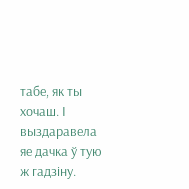табе, як ты хочаш. І выздаравела яе дачка ў тую ж гадзіну.